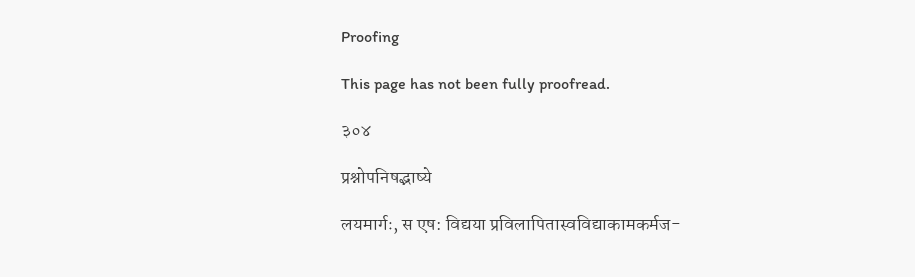Proofing

This page has not been fully proofread.

३०४

प्रश्नोपनिषद्भाष्ये

लयमार्गः, स एष: विद्यया प्रविलापितास्वविद्याकामकर्मज-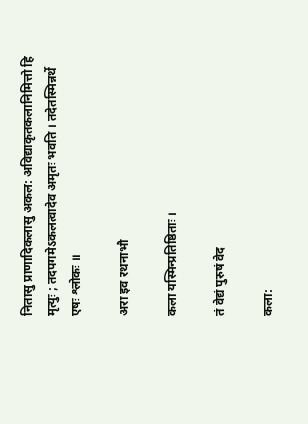नितासु प्राणादिकलासु अकल: अविद्याकृतकलानिमित्तो हि
मृत्युः ; तदपगमेऽकलत्वादेव अमृतः भवति । तदेतस्मिन्नर्थे
एषः श्लोकः ॥

अरा इव रथनाभौ

कला यस्मिन्प्रतिष्ठिताः ।

तं वेद्यं पुरुषं वेद

कला: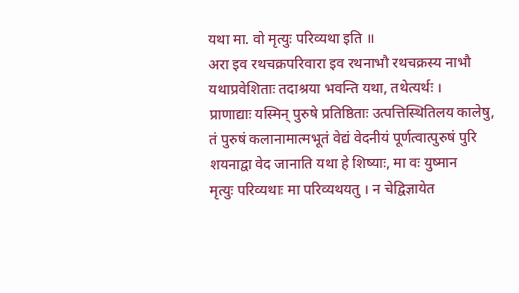यथा मा. वो मृत्युः परिव्यथा इति ॥
अरा इव रथचक्रपरिवारा इव रथनाभौ रथचक्रस्य नाभौ
यथाप्रवेशिताः तदाश्रया भवन्ति यथा, तथेत्यर्थः ।
प्राणाद्याः यस्मिन् पुरुषे प्रतिष्ठिताः उत्पत्तिस्थितिलय कालेषु,
तं पुरुषं कलानामात्मभूतं वेद्यं वेदनीयं पूर्णत्वात्पुरुषं पुरि
शयनाद्वा वेद जानाति यथा हे शिष्याः, मा वः युष्मान
मृत्युः परिव्यथाः मा परिव्यथयतु । न चेद्विज्ञायेत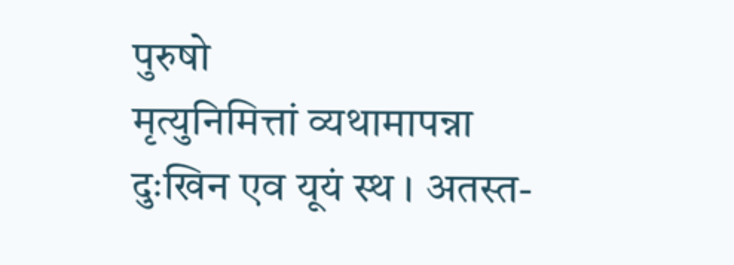पुरुषो
मृत्युनिमित्तां व्यथामापन्ना दुःखिन एव यूयं स्थ । अतस्त-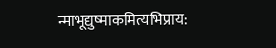न्माभूद्युष्माकमित्यभिप्राय: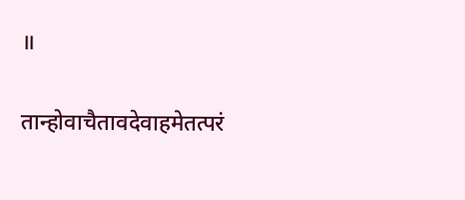॥

तान्होवाचैतावदेवाहमेतत्परं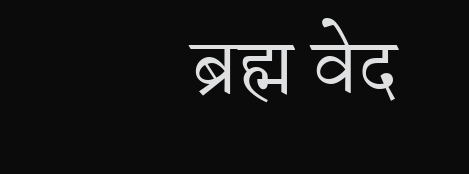ब्रह्म वेद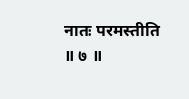नातः परमस्तीति ॥ ७ ॥